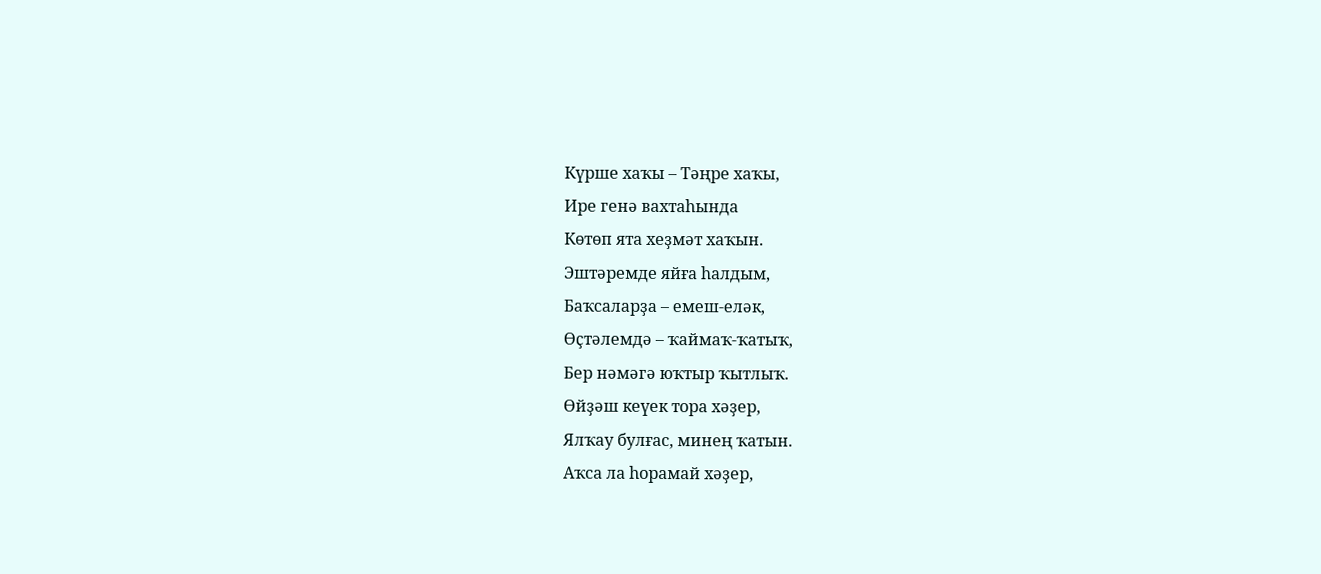Күрше хаҡы – Тәңре хаҡы,
Ире генә вахтаһында
Көтөп ята хеҙмәт хаҡын.
Эштәремде яйға һалдым,
Баҡсаларҙа – емеш-еләк,
Өҫтәлемдә – ҡаймаҡ-ҡатыҡ,
Бер нәмәгә юҡтыр ҡытлыҡ.
Өйҙәш кеүек тора хәҙер,
Ялҡау булғас, минең ҡатын.
Аҡса ла һорамай хәҙер,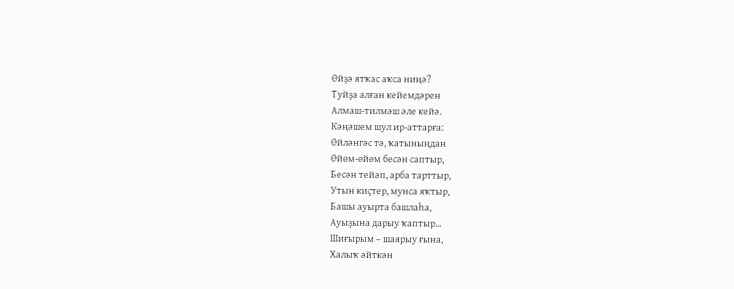Өйҙә ятҡас аҡса ниңә?
Туйҙа алған кейемдәрен
Алмаш-тилмәш әле кейә.
Кәңәшем шул ир-аттарға:
Өйләнгәс тә, ҡатыныңдан
Өйөм-өйөм бесән саптыр,
Бесән тейәп, арба тарттыр,
Утын киҫтер, мунса яҡтыр,
Башы ауырта башлаһа,
Ауыҙына дарыу ҡаптыр...
Шиғырым – шаярыу ғына,
Халыҡ әйткән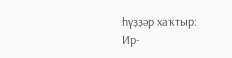һүҙҙәр хаҡтыр:
Ир-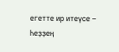егетте ир итеүсе –
Һеҙҙең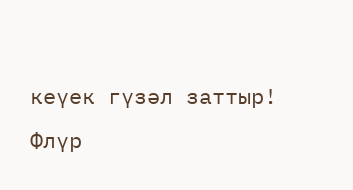кеүек гүзәл заттыр!
Флүр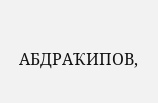АБДРАҠИПОВ,